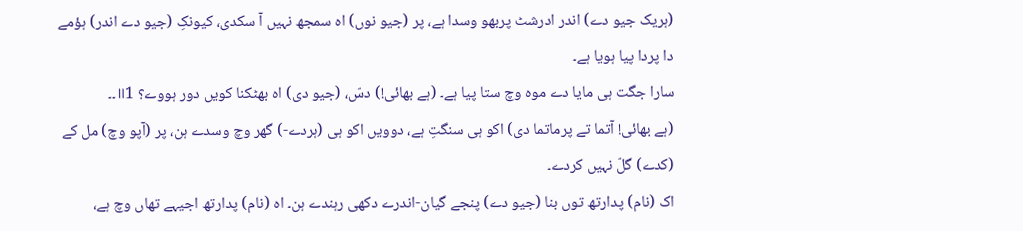(ہریک جیو دے) اندر ادرشٹ پربھو وسدا ہے، پر (جیو نوں) اہ سمجھ نہیں آ سکدی، کیونکِ (جیو دے اندر) ہؤمے دا پردا پیا ہویا ہے۔
سارا جگت ہی مایا دے موہ وچ ستا پیا ہے۔ (ہے بھائی!) دسّ، (جیو دی) اہ بھٹکنا کویں دور ہووے؟ ॥1۔۔
(ہے بھائی! آتما تے پرماتما دی) اکو ہی سنگتِ ہے، دوویں اکو ہی (ہردے-) گھر وچ وسدے ہن، پر (آپو وچ) مل کے (کدے) گلّ نہیں کردے۔
اک (نام) پدارتھ توں بنا (جیو دے) پنجے گیان-اندرے دکھی رہندے ہن۔ اہ (نام) پدارتھ اجیہے تھاں وچ ہے،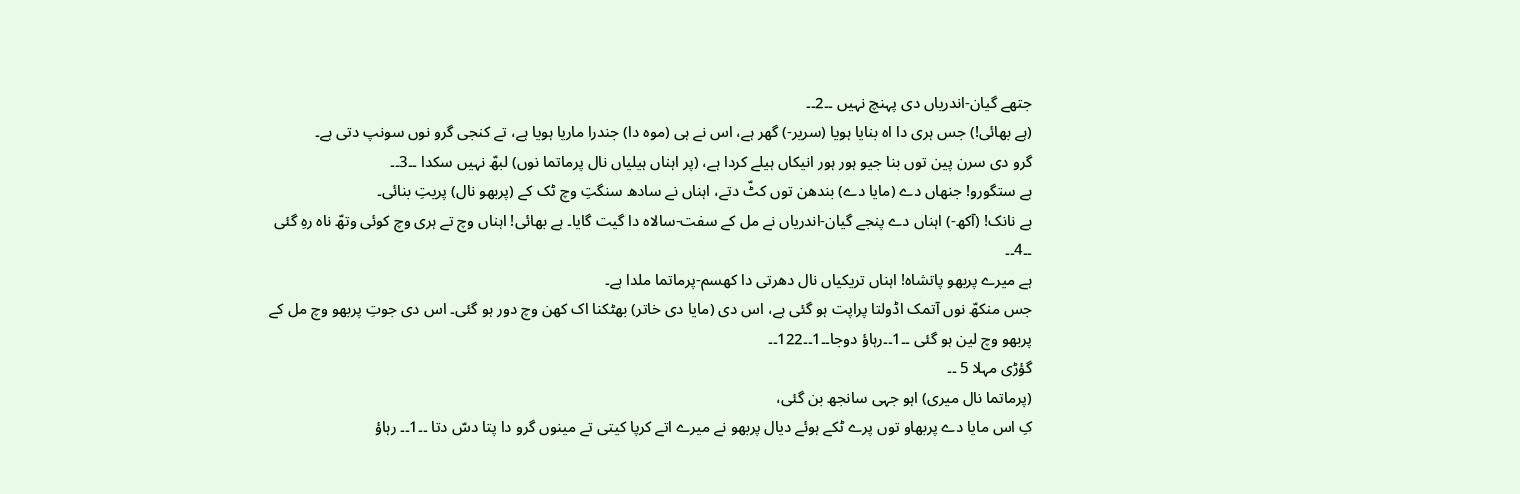جتھے گیان-اندریاں دی پہنچ نہیں ۔۔2۔۔
(ہے بھائی!) جس ہری دا اہ بنایا ہویا (سریر-) گھر ہے، اس نے ہی (موہ دا) جندرا ماریا ہویا ہے، تے کنجی گرو نوں سونپ دتی ہے۔
گرو دی سرن پین توں بنا جیو ہور ہور انیکاں ہیلے کردا ہے، (پر اہناں ہیلیاں نال پرماتما نوں) لبھّ نہیں سکدا ۔۔3۔۔
ہے ستگورو! جنھاں دے (مایا دے) بندھن توں کٹّ دتے، اہناں نے سادھ سنگتِ وچ ٹک کے (پربھو نال) پریتِ بنائی۔
ہے نانک! (آکھ-) اہناں دے پنجے گیان-اندریاں نے مل کے سفت-سالاہ دا گیت گایا۔ ہے بھائی! اہناں وچ تے ہری وچ کوئی وتھّ ناہ رہِ گئی ۔۔4۔۔
ہے میرے پربھو پاتشاہ! اہناں تریکیاں نال دھرتی دا کھسم-پرماتما ملدا ہے۔
جس منکھّ نوں آتمک اڈولتا پراپت ہو گئی ہے، اس دی (مایا دی خاتر) بھٹکنا اک کھن وچ دور ہو گئی۔ اس دی جوتِ پربھو وچ مل کے پربھو وچ لین ہو گئی ۔۔1۔۔رہاؤ دوجا۔۔1۔۔122۔۔
گؤڑی مہلا 5 ۔۔
(پرماتما نال میری) اہو جہی سانجھ بن گئی،
کِ اس مایا دے پربھاو توں پرے ٹکے ہوئے دیال پربھو نے میرے اتے کرپا کیتی تے مینوں گرو دا پتا دسّ دتا ۔۔1۔۔ رہاؤ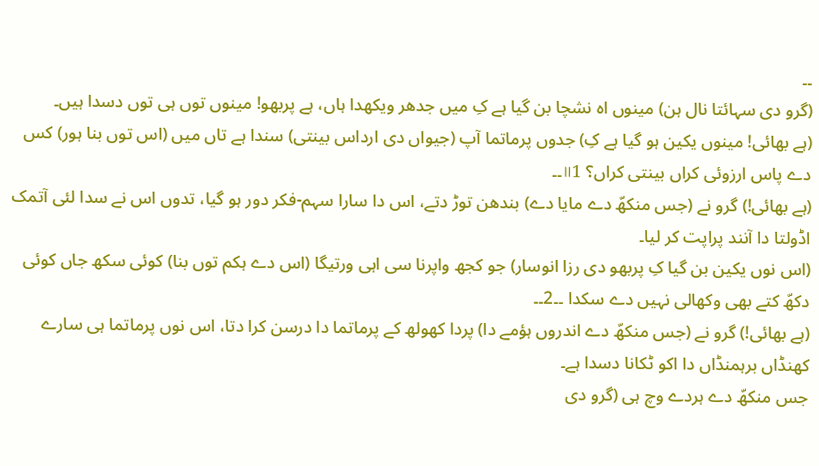۔۔
(گرو دی سہائتا نال ہن) مینوں اہ نشچا بن گیا ہے کِ میں جدھر ویکھدا ہاں، ہے پربھو! مینوں توں ہی توں دسدا ہیں۔
(ہے بھائی! مینوں یکین ہو گیا ہے کِ) جدوں پرماتما آپ (جیواں دی ارداس بینتی) سندا ہے تاں میں (اس توں بنا ہور) کس دے پاس ارزوئی کراں بینتی کراں؟ ॥1۔۔
(ہے بھائی!) گرو نے (جس منکھّ دے مایا دے) بندھن توڑ دتے، اس دا سارا سہم-فکر دور ہو گیا، تدوں اس نے سدا لئی آتمک اڈولتا دا آنند پراپت کر لیا۔
(اس نوں یکین بن گیا کِ پربھو دی رزا انوسار) جو کجھ واپرنا سی اہی ورتیگا (اس دے ہکم توں بنا) کوئی سکھ جاں کوئی دکھّ کتے بھی وکھالی نہیں دے سکدا ۔۔2۔۔
(ہے بھائی!) گرو نے (جس منکھّ دے اندروں ہؤمے دا) پردا کھولھ کے پرماتما دا درسن کرا دتا، اس نوں پرماتما ہی سارے کھنڈاں برہمنڈاں دا اکو ٹکانا دسدا ہے۔
جس منکھّ دے ہردے وچ ہی (گرو دی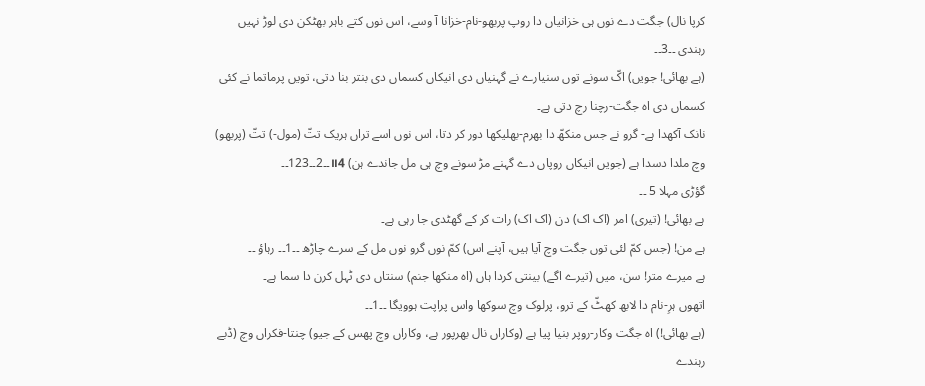کرپا نال) جگت دے نوں ہی خزانیاں دا روپ پربھو-نام-خزانا آ وسے، اس نوں کتے باہر بھٹکن دی لوڑ نہیں رہندی ۔۔3۔۔
(ہے بھائی! جویں) اکّ سونے توں سنیارے نے گہنیاں دی انیکاں کسماں دی بنتر بنا دتی، تویں پرماتما نے کئی کسماں دی اہ جگت-رچنا رچ دتی ہے۔
نانک آکھدا ہے- گرو نے جس منکھّ دا بھرم-بھلیکھا دور کر دتا، اس نوں اسے تراں ہریک تتّ (مول-) تتّ (پربھو) وچ ملدا دسدا ہے (جویں انیکاں روپاں دے گہنے مڑ سونے وچ ہی مل جاندے ہن) ॥4۔۔2۔۔123۔۔
گؤڑی مہلا 5 ۔۔
ہے بھائی! (تیری) امر (اک اک) دن (اک اک) رات کر کے گھٹدی جا رہی ہے۔
ہے من! (جس کمّ لئی توں جگت وچ آیا ہیں، آپنے اس) کمّ نوں گرو نوں مل کے سرے چاڑھ ۔۔1۔۔ رہاؤ ۔۔
ہے میرے متر! سن، میں (تیرے اگے) بینتی کردا ہاں (اہ منکھا جنم) سنتاں دی ٹہل کرن دا سما ہے۔
اتھوں ہرِ-نام دا لابھ کھٹّ کے ترو، پرلوک وچ سوکھا واس پراپت ہوویگا ۔۔1۔۔
(ہے بھائی!) اہ جگت وکار-روپر بنیا پیا ہے (وکاراں نال بھرپور ہے، وکاراں وچ پھس کے جیو) چنتا-فکراں وچ (ڈبے رہندے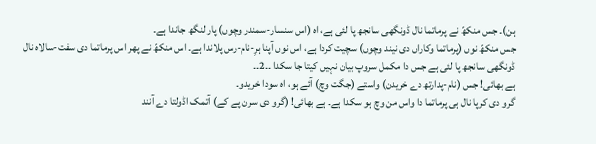ہن)۔ جس منکھّ نے پرماتما نال ڈونگھی سانجھ پا لئی ہے، اہ (اس سنسار-سمندر وچوں) پار لنگھ جاندا ہے۔
جس منکھّ نوں (پرماتما وکاراں دی نیند وچوں) سچیت کردا ہے، اس نوں آپنا ہرِ-نام-رس پلاندا ہے۔ اس منکھّ نے پھر اس پرماتما دی سفت-سالاہ نال ڈونگھی سانجھ پا لئی ہے جس دا مکمل سروپ بیان نہیں کیتا جا سکدا ۔۔2۔۔
ہے بھائی! جس (نام-پدارتھ دے خریدن) واستے (جگت وچ) آئے ہو، اہ سودا خریدو۔
گرو دی کرپا نال ہی پرماتما دا واس من وچ ہو سکدا ہے۔ ہے بھائی! (گرو دی سرن پے کے) آتمک اڈولتا دے آنند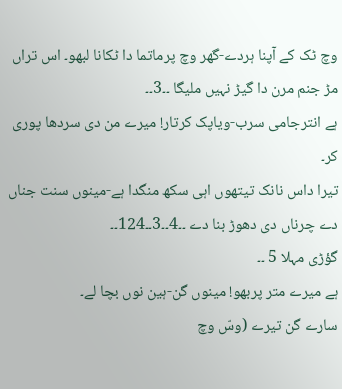وچ ٹک کے آپنا ہردے-گھر وچ پرماتما دا ٹکانا لبھو۔ اس تراں مڑ جنم مرن دا گیڑ نہیں ملیگا ۔۔3۔۔
ہے انترجامی سرب-ویاپک کرتار! میرے من دی سردھا پوری کر۔
تیرا داس نانک تیتھوں اہی سکھ منگدا ہے-مینوں سنت جناں دے چرناں دی دھوڑ بنا دے ۔۔4۔۔3۔۔124۔۔
گؤڑی مہلا 5 ۔۔
ہے میرے متر پربھو! مینوں گن-ہین نوں بچا لے۔
سارے گن تیرے (وسّ وچ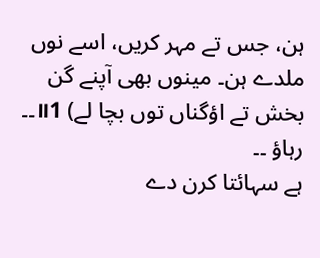ہن، جس تے مہر کریں، اسے نوں ملدے ہن۔ مینوں بھی آپنے گن بخش تے اؤگناں توں بچا لے) ॥1۔۔ رہاؤ ۔۔
ہے سہائتا کرن دے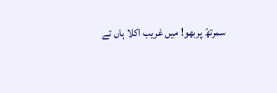سمرتھّ پربھو! میں غریب اکلا ہاں تے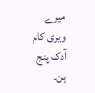میرے ویری کام آدک پنج ہن۔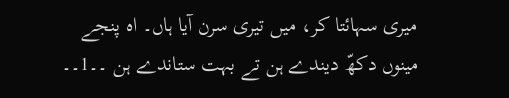میری سہائتا کر، میں تیری سرن آیا ہاں۔ اہ پنجے مینوں دکھّ دیندے ہن تے بہت ستاندے ہن ۔۔1۔۔